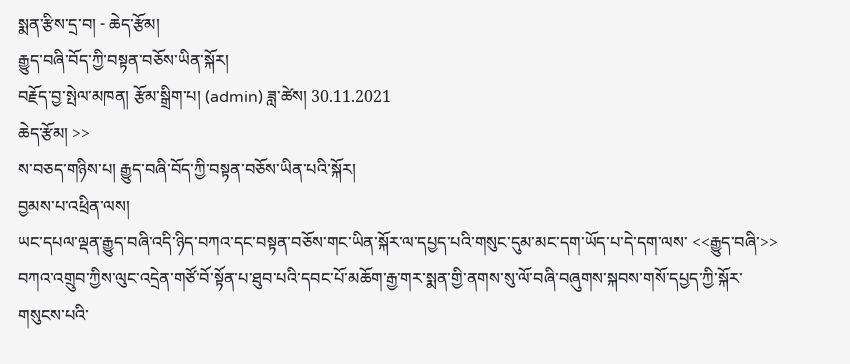སྨན་རྩིས་དྲ་བ། - ཆེད་རྩོམ།
རྒྱུད་བཞི་བོད་ཀྱི་བསྟན་བཅོས་ཡིན་སྐོར།
བརྗོད་བྱ་སྤེལ་མཁན། རྩོམ་སྒྲིག་པ། (admin) ཟླ་ཚེས། 30.11.2021
ཆེད་རྩོམ། >>
ས་བཅད་གཉིས་པ། རྒྱུད་བཞི་བོད་ཀྱི་བསྟན་བཅོས་ཡིན་པའི་སྐོར།
བྱམས་པ་འཕྲིན་ལས།
ཡང་དཔལ་ལྡན་རྒྱུད་བཞི་འདི་ཉིད་བཀའ་དང་བསྟན་བཅོས་གང་ཡིན་སྐོར་ལ་དཔྱད་པའི་གསུང་དུམ་མང་དག་ཡོད་པ་དེ་དག་ལས་ <<རྒྱུད་བཞི་>> བཀའ་འགྲུབ་ཀྱིས་ལུང་འདྲེན་གཙོ་བོ་སྟོན་པ་ཐུབ་པའི་དབང་པོ་མཆོག་རྒྱ་གར་སྨན་གྱི་ནགས་སུ་ལོ་བཞི་བཞུགས་སྐབས་གསོ་དཔྱད་ཀྱི་སྐོར་གསུངས་པའི་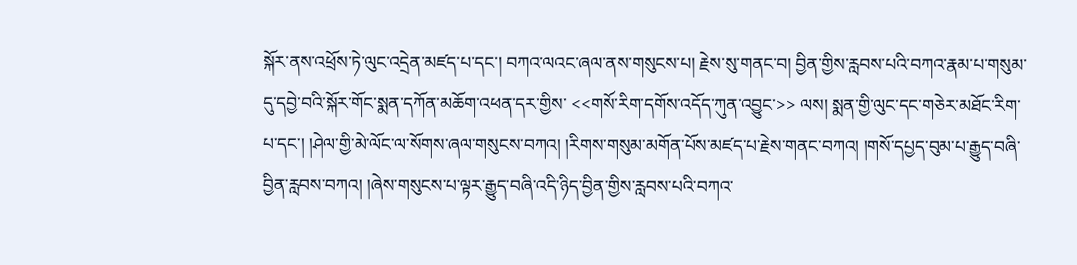སྐོར་ནས་འཕྲོས་ཏེ་ལུང་འདྲེན་མཛད་པ་དང་། བཀའ་ལའང་ཞལ་ནས་གསུངས་པ། རྗེས་སུ་གནང་བ། བྱིན་གྱིས་རླབས་པའི་བཀའ་རྣམ་པ་གསུམ་དུ་དབྱེ་བའི་སྐོར་གོང་སྨན་དཀོན་མཆོག་འཕན་དར་གྱིས་ <<གསོ་རིག་དགོས་འདོད་ཀུན་འབྱུང་>> ལས། སྨན་གྱི་ལུང་དང་གཅེར་མཐོང་རིག་པ་དང་། །ཤེལ་གྱི་མེ་ལོང་ལ་སོགས་ཞལ་གསུངས་བཀའ། །རིགས་གསུམ་མགོན་པོས་མཛད་པ་རྗེས་གནང་བཀའ། །གསོ་དཔྱད་བུམ་པ་རྒྱུད་བཞི་བྱིན་རླབས་བཀའ། །ཞེས་གསུངས་པ་ལྟར་རྒྱུད་བཞི་འདི་ཉིད་བྱིན་གྱིས་རླབས་པའི་བཀའ་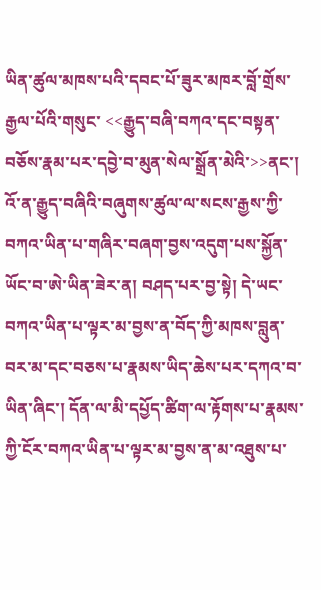ཡིན་ཚུལ་མཁས་པའི་དབང་པོ་ཟུར་མཁར་བློ་གྲོས་རྒྱལ་པོའི་གསུང་ <<རྒྱུད་བཞི་བཀའ་དང་བསྟན་བཅོས་རྣམ་པར་དབྱེ་བ་མུན་སེལ་སྒྲོན་མེའི་>>ནང་། འོ་ན་རྒྱུད་བཞིའི་བཞུགས་ཚུལ་ལ་སངས་རྒྱས་ཀྱི་བཀའ་ཡིན་པ་གཞིར་བཞག་བྱས་འདུག་པས་སྐྱོན་ཡོང་བ་ཨེ་ཡིན་ཟེར་ན། བཤད་པར་བྱ་སྟེ། དེ་ཡང་བཀའ་ཡིན་པ་ལྟར་མ་བྱས་ན་བོད་ཀྱི་མཁས་བླུན་བར་མ་དང་བཅས་པ་རྣམས་ཡིད་ཆེས་པར་དཀའ་བ་ཡིན་ཞིང་། དོན་ལ་མི་དཔྱོད་ཚིག་ལ་རྟོགས་པ་རྣམས་ཀྱི་ངོར་བཀའ་ཡིན་པ་ལྟར་མ་བྱས་ན་མ་འཐུས་པ་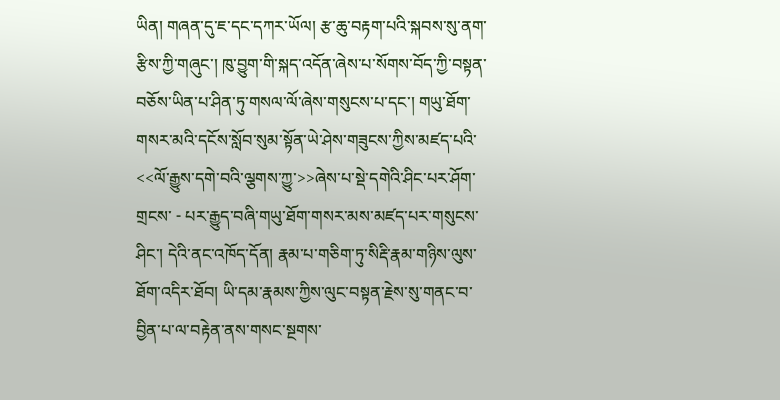ཡིན། གཞན་དུ་ཇ་དང་དཀར་ཡོལ། རྩ་ཆུ་བརྟག་པའི་སྐབས་སུ་ནག་རྩིས་ཀྱི་གཞུང་། ཁུ་བྱུག་གི་སྐད་འདོན་ཞེས་པ་སོགས་བོད་ཀྱི་བསྟན་བཅོས་ཡིན་པ་ཤིན་ཏུ་གསལ་ལོ་ཞེས་གསུངས་པ་དང་། གཡུ་ཐོག་གསར་མའི་དངོས་སློབ་སུམ་སྟོན་ཡེ་ཤེས་གཟུངས་ཀྱིས་མཛད་པའི་ <<ལོ་རྒྱུས་དགེ་བའི་ལྕགས་ཀྱུ་>>ཞེས་པ་སྡེ་དགེའི་ཤིང་པར་ཤོག་གྲངས་ - པར་རྒྱུད་བཞི་གཡུ་ཐོག་གསར་མས་མཛད་པར་གསུངས་ཤིང་། དེའི་ནང་འཁོད་དོན། རྣམ་པ་གཅིག་ཏུ་སིརྡི་རྣམ་གཉིས་ལུས་ཐོག་འདིར་ཐོབ། ཡི་དམ་རྣམས་ཀྱིས་ལུང་བསྟན་རྗེས་སུ་གནང་བ་བྱིན་པ་ལ་བརྟེན་ནས་གསང་སྔགས་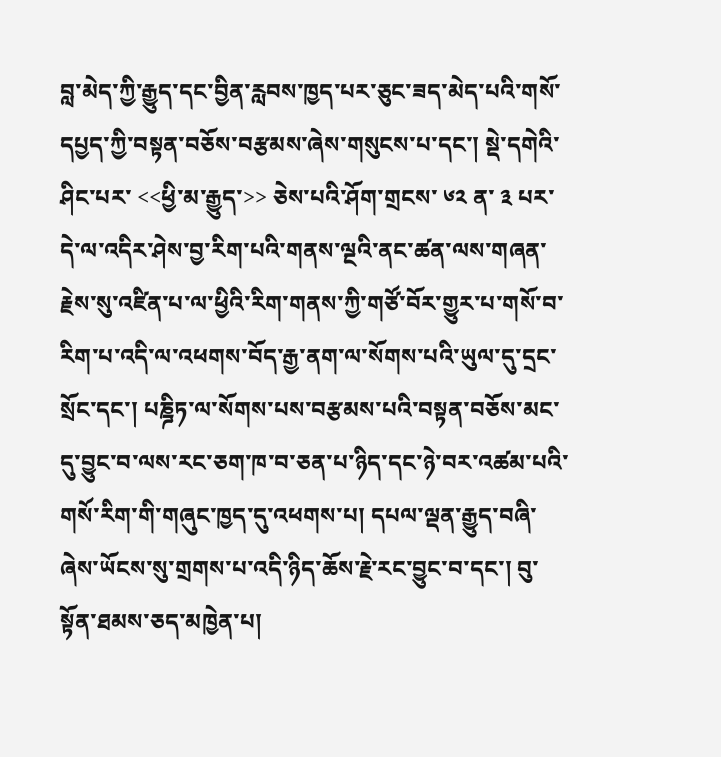བླ་མེད་ཀྱི་རྒྱུད་དང་བྱིན་རླབས་ཁྱད་པར་ཅུང་ཟད་མེད་པའི་གསོ་དཔྱད་ཀྱི་བསྟན་བཅོས་བརྩམས་ཞེས་གསུངས་པ་དང་། སྡེ་དགེའི་ཤིང་པར་ <<ཕྱི་མ་རྒྱུད་>> ཅེས་པའི་ཤོག་གྲངས་ ༦༢ ན་ ༣ པར་དེ་ལ་འདིར་ཤེས་བྱ་རིག་པའི་གནས་ལྔའི་ནང་ཚན་ལས་གཞན་རྗེས་སུ་འཛིན་པ་ལ་ཕྱིའི་རིག་གནས་ཀྱི་གཙོ་བོར་གྱུར་པ་གསོ་བ་རིག་པ་འདི་ལ་འཕགས་བོད་རྒྱ་ནག་ལ་སོགས་པའི་ཡུལ་དུ་དྲང་སྲོང་དང་། པཎྜིཏ་ལ་སོགས་པས་བརྩམས་པའི་བསྟན་བཅོས་མང་དུ་བྱུང་བ་ལས་རང་ཅག་ཁ་བ་ཅན་པ་ཉིད་དང་ཉེ་བར་འཚམ་པའི་གསོ་རིག་གི་གཞུང་ཁྱད་དུ་འཕགས་པ། དཔལ་ལྡན་རྒྱུད་བཞི་ཞེས་ཡོངས་སུ་གྲགས་པ་འདི་ཉིད་ཆོས་རྗེ་རང་བྱུང་བ་དང་། བུ་སྟོན་ཐམས་ཅད་མཁྱེན་པ།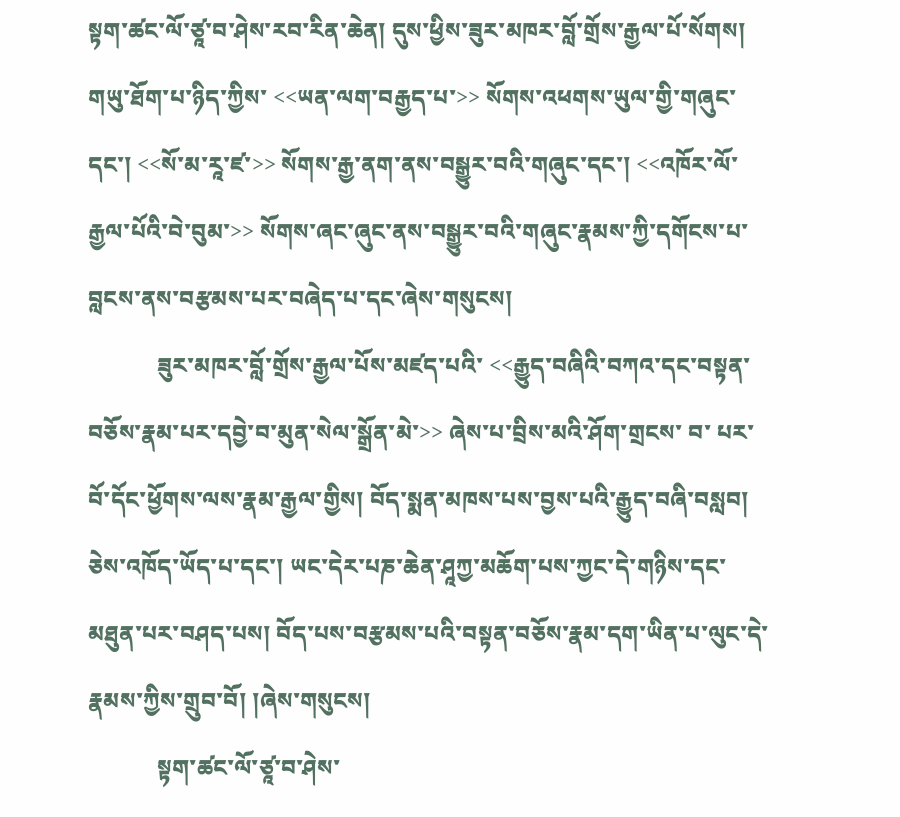སྟག་ཚང་ལོ་ཙཱ་བ་ཤེས་རབ་རིན་ཆེན། དུས་ཕྱིས་ཟུར་མཁར་བློ་གྲོས་རྒྱལ་པོ་སོགས། གཡུ་ཐོག་པ་ཉིད་ཀྱིས་ <<ཡན་ལག་བརྒྱད་པ་>> སོགས་འཕགས་ཡུལ་གྱི་གཞུང་དང་། <<སོ་མ་རཱ་ཛ་>> སོགས་རྒྱ་ནག་ནས་བསྒྱུར་བའི་གཞུང་དང་། <<འཁོར་ལོ་རྒྱལ་པོའི་བེ་བུམ་>> སོགས་ཞང་ཞུང་ནས་བསྒྱུར་བའི་གཞུང་རྣམས་ཀྱི་དགོངས་པ་བླངས་ནས་བརྩམས་པར་བཞེད་པ་དང་ཞེས་གསུངས།
            ཟུར་མཁར་བློ་གྲོས་རྒྱལ་པོས་མཛད་པའི་ <<རྒྱུད་བཞིའི་བཀའ་དང་བསྟན་བཅོས་རྣམ་པར་དབྱེ་བ་མུན་སེལ་སྒྲོན་མེ་>> ཞེས་པ་བྲིས་མའི་ཤོག་གྲངས་ བ་ པར་བོ་དོང་ཕྱོགས་ལས་རྣམ་རྒྱལ་གྱིས། བོད་སྨན་མཁས་པས་བྱས་པའི་རྒྱུད་བཞི་བསླབ། ཅེས་འཁོད་ཡོད་པ་དང་། ཡང་དེར་པཎ་ཆེན་ཤཱཀྱ་མཆོག་པས་ཀྱང་དེ་གཉིས་དང་མཐུན་པར་བཤད་པས། བོད་པས་བརྩམས་པའི་བསྟན་བཅོས་རྣམ་དག་ཡིན་པ་ལུང་དེ་རྣམས་ཀྱིས་གྲུབ་བོ། །ཞེས་གསུངས།
            སྟག་ཚང་ལོ་ཙཱ་བ་ཤེས་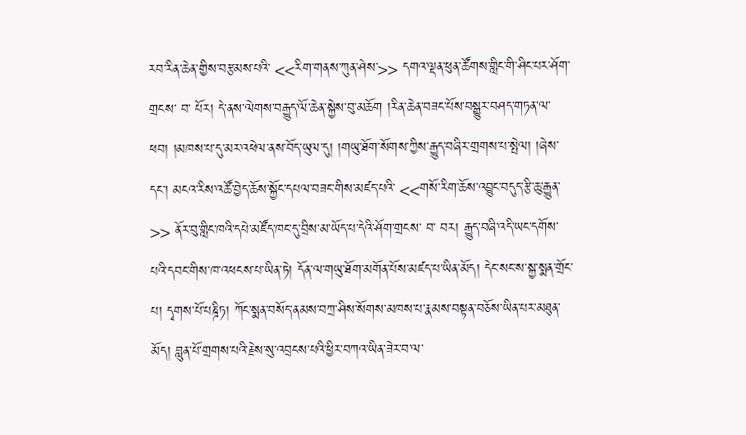རབ་རིན་ཆེན་གྱིས་བརྩམས་པའི་ <<རིག་གནས་ཀུན་ཤེས་>> དགའ་ལྡན་ཕུན་ཚོགས་གླིང་གི་ཤིང་པར་ཤོག་གྲངས་ བ་ པོར། དེ་ནས་ལེགས་བརྒྱུད་ལོ་ཆེན་སྐྱེས་བུ་མཆོག །རིན་ཆེན་བཟང་པོས་བསྒྱུར་བཤད་གཏན་ལ་ཕབ། །མཁས་པ་དུ་མར་འཕེལ་ནས་བོད་ཡུལ་དུ། །གཡུ་ཐོག་སོགས་ཀྱིས་རྒྱུད་བཞིར་གྲགས་པ་སྤེལ། །ཞེས་དང་། མངའ་རིས་འཚོ་བྱེད་ཆོས་སྐྱོང་དཔལ་བཟང་གིས་མཛད་པའི་ <<གསོ་རིག་ཆོས་འབྱུང་བདུད་རྩི་ཆུ་རྒྱུན་>> ནོར་བུ་གླིང་ཁའི་དཔེ་མཛོད་ཁང་དུ་བྲིས་མ་ཡོད་པ་དེའི་ཤོག་གྲངས་ བ་ བར། རྒྱུད་བཞི་འདི་ཡང་དགོས་པའི་དབང་གིས་ཁ་འཕངས་པ་ཡིན་ཏེ། དོན་ལ་གཡུ་ཐོག་མགོན་པོས་མཛད་པ་ཡིན་མོད། དེང་སང་ས་སྐྱ་སྨན་གྲོང་པ། དྭགས་པོ་པཎྜིཏ། ཀོང་སྨན་བསོད་ནམས་བཀྲ་ཤིས་སོགས་མཁས་པ་རྣམས་བསྟན་བཅོས་ཡིན་པར་མཐུན་མོད། བླུན་པོ་གྲགས་པའི་རྗེས་སུ་འབྲངས་པའི་ཕྱིར་བཀའ་ཡིན་ཟེར་བ་ལ་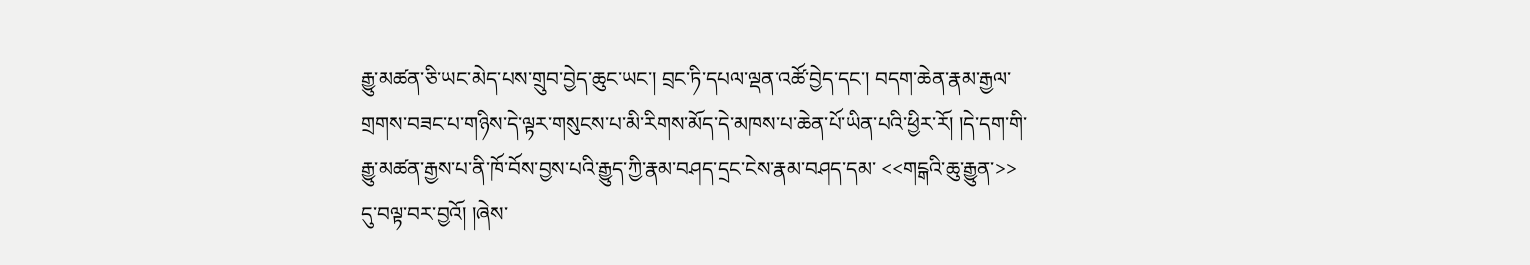རྒྱུ་མཚན་ཅི་ཡང་མེད་པས་གྲུབ་བྱེད་ཆུང་ཡང་། བྲང་ཏི་དཔལ་ལྡན་འཚོ་བྱེད་དང་། བདག་ཆེན་རྣམ་རྒྱལ་གྲགས་བཟང་པ་གཉིས་དེ་ལྟར་གསུངས་པ་མི་རིགས་མོད་དེ་མཁས་པ་ཆེན་པོ་ཡིན་པའི་ཕྱིར་རོ། །དེ་དག་གི་རྒྱུ་མཚན་རྒྱས་པ་ནི་ཁོ་བོས་བྱས་པའི་རྒྱུད་ཀྱི་རྣམ་བཤད་དྲང་ངེས་རྣམ་བཤད་དམ་ <<གངྒའི་ཆུ་རྒྱུན་>> དུ་བལྟ་བར་བྱའོ། །ཞེས་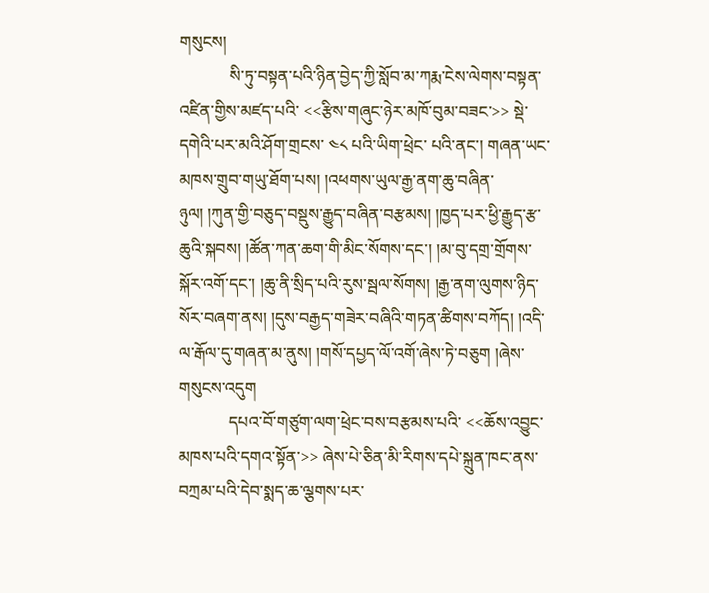གསུངས།
            སི་ཏུ་བསྟན་པའི་ཉིན་བྱེད་ཀྱི་སློབ་མ་ཀརྨ་ངེས་ལེགས་བསྟན་འཛིན་གྱིས་མཛད་པའི་ <<རྩིས་གཞུང་ཉེར་མཁོ་བུམ་བཟང་>> སྡེ་དགེའི་པར་མའི་ཤོག་གྲངས་ ༤༨ པའི་ཡིག་ཕྲེང་ པའི་ནང་། གཞན་ཡང་མཁས་གྲུབ་གཡུ་ཐོག་པས། །འཕགས་ཡུལ་རྒྱ་ནག་ཆུ་བཞིན་ཉུལ། །ཀུན་གྱི་བཅུད་བསྡུས་རྒྱུད་བཞིན་བརྩམས། །ཁྱད་པར་ཕྱི་རྒྱུད་རྩ་ཆུའི་སྐབས། །ཚོན་ཀན་ཆག་གི་མིང་སོགས་དང་། །མ་བུ་དགྲ་གྲོགས་སྐོར་འགོ་དང་། །ཆུ་ནི་སྲིད་པའི་རུས་སྦལ་སོགས། །རྒྱ་ནག་ལུགས་ཉིད་སོར་བཞག་ནས། །དུས་བརྒྱད་གཟེར་བཞིའི་གཏན་ཚིགས་བཀོད། །འདི་ལ་རྒོལ་དུ་གཞན་མ་ནུས། །གསོ་དཔྱད་ལོ་འགོ་ཞེས་ཏེ་བཅུག །ཞེས་གསུངས་འདུག
            དཔའ་བོ་གཙུག་ལག་ཕྲེང་བས་བརྩམས་པའི་ <<ཆོས་འབྱུང་མཁས་པའི་དགའ་སྟོན་>> ཞེས་པེ་ཅིན་མི་རིགས་དཔེ་སྐྲུན་ཁང་ནས་བཀྲམ་པའི་དེབ་སྨད་ཆ་ལྕགས་པར་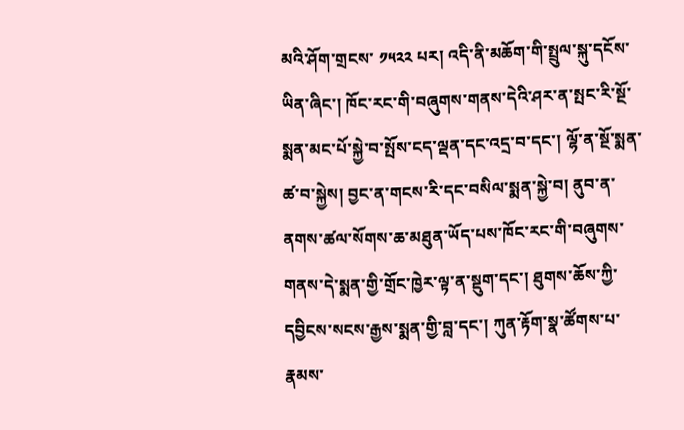མའི་ཤོག་གྲངས་ ༡༥༢༢ པར། འདི་ནི་མཆོག་གི་སྤྲུལ་སྐུ་དངོས་ཡིན་ཞིང་། ཁོང་རང་གི་བཞུགས་གནས་དེའི་ཤར་ན་སྤང་རི་སྔོ་སྨན་མང་པོ་སྐྱེ་བ་སྤོས་ངད་ལྡན་དང་འདྲ་བ་དང་། ལྷོ་ན་སྔོ་སྨན་ཚ་བ་སྐྱེས། བྱང་ན་གངས་རི་དང་བསིལ་སྨན་སྐྱེ་བ། ནུབ་ན་ནགས་ཚལ་སོགས་ཆ་མཐུན་ཡོད་པས་ཁོང་རང་གི་བཞུགས་གནས་དེ་སྨན་གྱི་གྲོང་ཁྱེར་ལྟ་ན་སྡུག་དང་། ཐུགས་ཆོས་ཀྱི་དབྱིངས་སངས་རྒྱས་སྨན་གྱི་བླ་དང་། ཀུན་རྟོག་སྣ་ཚོགས་པ་རྣམས་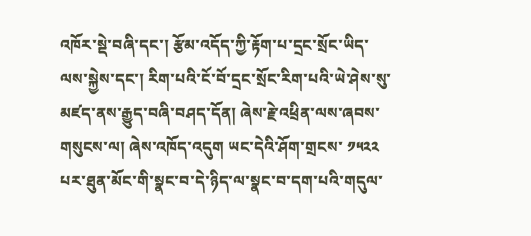འཁོར་སྡེ་བཞི་དང་། རྩོམ་འདོད་ཀྱི་རྟོག་པ་དྲང་སྲོང་ཡིད་ལས་སྐྱེས་དང་། རིག་པའི་ངོ་བོ་དྲང་སྲོང་རིག་པའི་ཡེ་ཤེས་སུ་མཛད་ནས་རྒྱུད་བཞི་བཤད་དོན། ཞེས་རྗེ་འཕྲིན་ལས་ཞབས་གསུངས་ལ། ཞེས་འཁོད་འདུག ཡང་དེའི་ཤོག་གྲངས་ ༡༥༢༢ པར་ཐུན་མོང་གི་སྣང་བ་དེ་ཉིད་ལ་སྣང་བ་དག་པའི་གདུལ་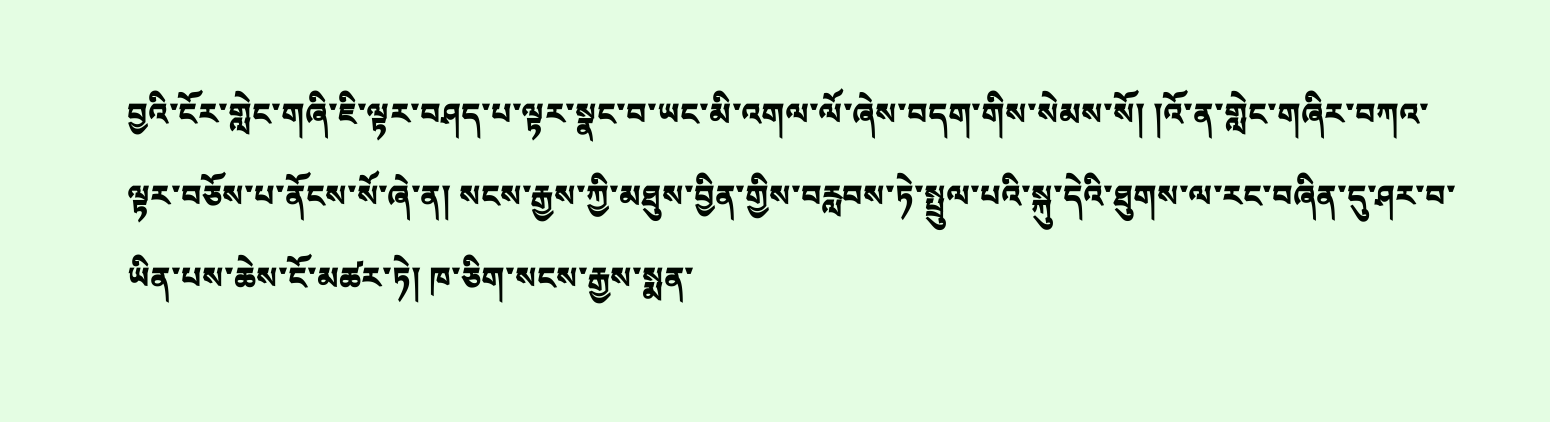བྱའི་ངོར་གླེང་གཞི་ཇི་ལྟར་བཤད་པ་ལྟར་སྣང་བ་ཡང་མི་འགལ་ལོ་ཞེས་བདག་གིས་སེམས་སོ། །འོ་ན་གླེང་གཞིར་བཀའ་ལྟར་བཅོས་པ་ནོངས་སོ་ཞེ་ན། སངས་རྒྱས་ཀྱི་མཐུས་བྱིན་གྱིས་བརླབས་ཏེ་སྤྲུལ་པའི་སྐུ་དེའི་ཐུགས་ལ་རང་བཞིན་དུ་ཤར་བ་ཡིན་པས་ཆེས་ངོ་མཚར་ཏེ། ཁ་ཅིག་སངས་རྒྱས་སྨན་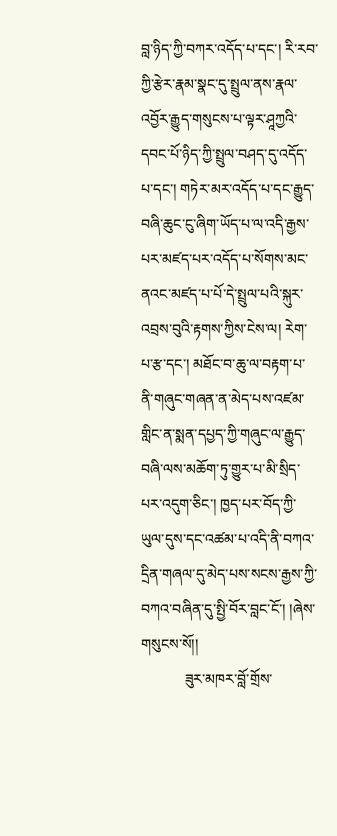བླ་ཉིད་ཀྱི་བཀར་འདོད་པ་དང་། རི་རབ་ཀྱི་རྩེར་རྣམ་སྣང་དུ་སྤྲུལ་ནས་རྣལ་འབྱོར་རྒྱུད་གསུངས་པ་ལྟར་ཤཱཀྱའི་དབང་པོ་ཉིད་ཀྱི་སྤྲུལ་བཤད་དུ་འདོད་པ་དང་། གཏེར་མར་འདོད་པ་དང་རྒྱུད་བཞི་ཆུང་ངུ་ཞིག་ཡོད་པ་ལ་འདི་རྒྱས་པར་མཛད་པར་འདོད་པ་སོགས་མང་ནའང་མཛད་པ་པོ་དེ་སྤྲུལ་པའི་སྐུར་འབྲས་བུའི་རྟགས་ཀྱིས་ངེས་ལ། རེག་པ་རྩ་དང་། མཐོང་བ་ཆུ་ལ་བརྟག་པ་ནི་གཞུང་གཞན་ན་མེད་པས་འཛམ་གླིང་ན་སྨན་དཔྱད་ཀྱི་གཞུང་ལ་རྒྱུད་བཞི་ལས་མཆོག་ཏུ་གྱུར་པ་མི་སྲིད་པར་འདུག་ཅིང་། ཁྱད་པར་བོད་ཀྱི་ཡུལ་དུས་དང་འཚམ་པ་འདི་ནི་བཀའ་དྲིན་གཞལ་དུ་མེད་པས་སངས་རྒྱས་ཀྱི་བཀའ་བཞིན་དུ་སྤྱི་བོར་བླང་ངོ་། །ཞེས་གསུངས་སོ།།
            ཟུར་མཁར་བློ་གྲོས་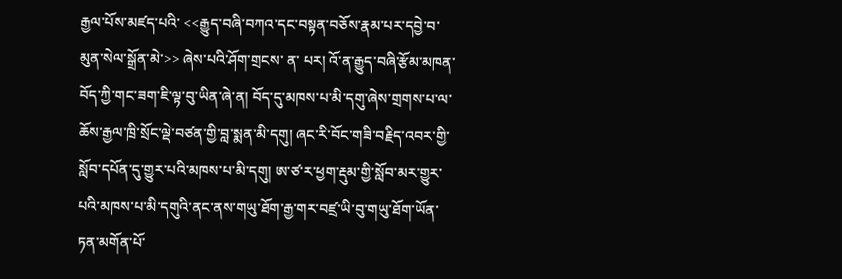རྒྱལ་པོས་མཛད་པའི་ <<རྒྱུད་བཞི་བཀའ་དང་བསྟན་བཅོས་རྣམ་པར་དབྱེ་བ་མུན་སེལ་སྒྲོན་མེ་>> ཞེས་པའི་ཤོག་གྲངས་ ན་ པར། འོ་ན་རྒྱུད་བཞི་རྩོམ་མཁན་བོད་ཀྱི་གང་ཟག་ཇི་ལྟ་བུ་ཡིན་ཞེ་ན། བོད་དུ་མཁས་པ་མི་དགུ་ཞེས་གྲགས་པ་ལ་ཆོས་རྒྱལ་ཁྲི་སྲོང་ལྡེ་བཙན་གྱི་བླ་སྨན་མི་དགུ། ཞང་རི་བོང་གཟི་བརྗིད་འབར་གྱི་སློབ་དཔོན་དུ་གྱུར་པའི་མཁས་པ་མི་དགུ། ཨ་ཙ་ར་ཕྱག་རྡུམ་གྱི་སློབ་མར་གྱུར་པའི་མཁས་པ་མི་དགུའི་ནང་ནས་གཡུ་ཐོག་རྒྱ་གར་བཛྲ་ཡི་བུ་གཡུ་ཐོག་ཡོན་ཏན་མགོན་པོ་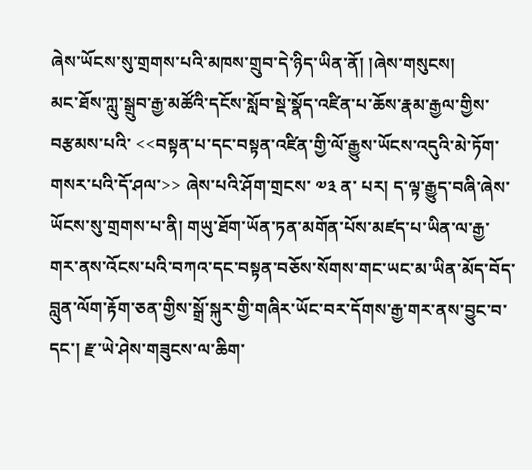ཞེས་ཡོངས་སུ་གྲགས་པའི་མཁས་གྲུབ་དེ་ཉིད་ཡིན་ནོ། །ཞེས་གསུངས།
མང་ཐོས་ཀླུ་སྒྲུབ་རྒྱ་མཚོའི་དངོས་སློབ་སྡེ་སྣོད་འཛིན་པ་ཆོས་རྣམ་རྒྱལ་གྱིས་བརྩམས་པའི་ <<བསྟན་པ་དང་བསྟན་འཛིན་གྱི་ལོ་རྒྱུས་ཡོངས་འདུའི་མེ་ཏོག་གསར་པའི་དོ་ཤལ་>> ཞེས་པའི་ཤོག་གྲངས་ ༧༣ ན་ པར། ད་ལྟ་རྒྱུད་བཞི་ཞེས་ཡོངས་སུ་གྲགས་པ་ནི། གཡུ་ཐོག་ཡོན་ཏན་མགོན་པོས་མཛད་པ་ཡིན་ལ་རྒྱ་གར་ནས་འོངས་པའི་བཀའ་དང་བསྟན་བཅོས་སོགས་གང་ཡང་མ་ཡིན་མོད་བོད་བླུན་ལོག་རྟོག་ཅན་གྱིས་སྒྲོ་སྐུར་གྱི་གཞིར་ཡོང་བར་དོགས་རྒྱ་གར་ནས་བྱུང་བ་དང་། རྫ་ཡེ་ཤེས་གཟུངས་ལ་ཆིག་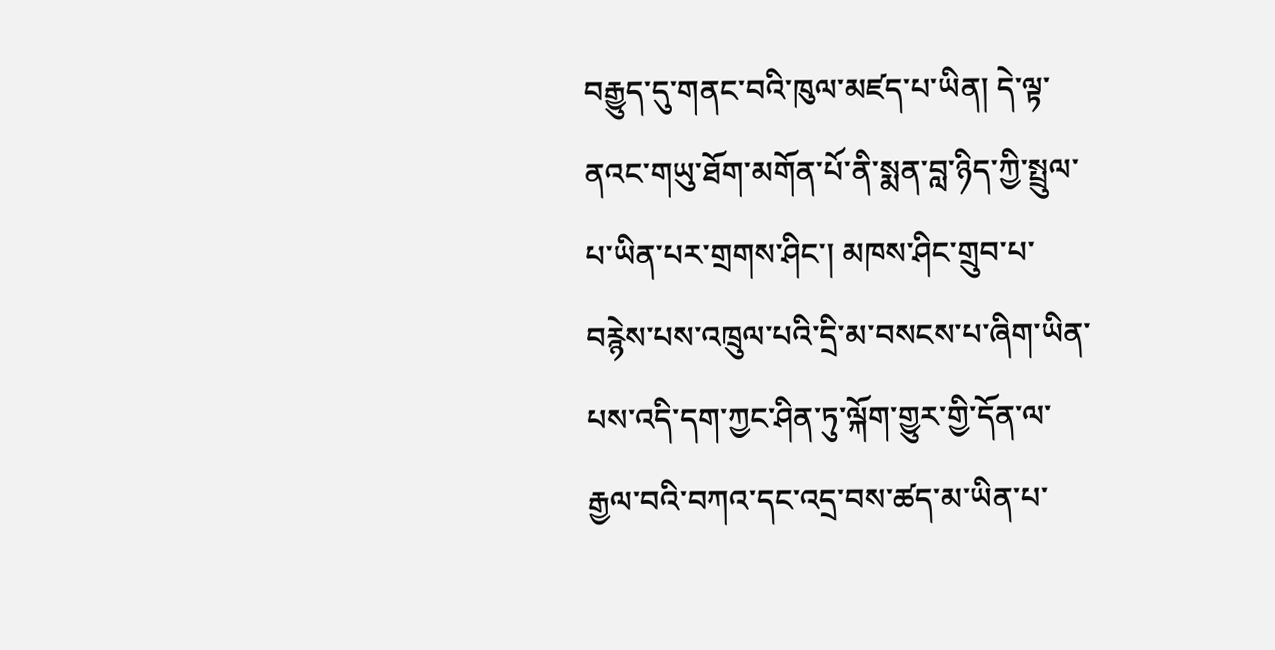བརྒྱུད་དུ་གནང་བའི་ཁུལ་མཛད་པ་ཡིན། དེ་ལྟ་ནའང་གཡུ་ཐོག་མགོན་པོ་ནི་སྨན་བླ་ཉིད་ཀྱི་སྤྲུལ་པ་ཡིན་པར་གྲགས་ཤིང་། མཁས་ཤིང་གྲུབ་པ་བརྙེས་པས་འཁྲུལ་པའི་དྲི་མ་བསངས་པ་ཞིག་ཡིན་པས་འདི་དག་ཀྱང་ཤིན་ཏུ་ལྐོག་གྱུར་གྱི་དོན་ལ་རྒྱལ་བའི་བཀའ་དང་འདྲ་བས་ཚད་མ་ཡིན་པ་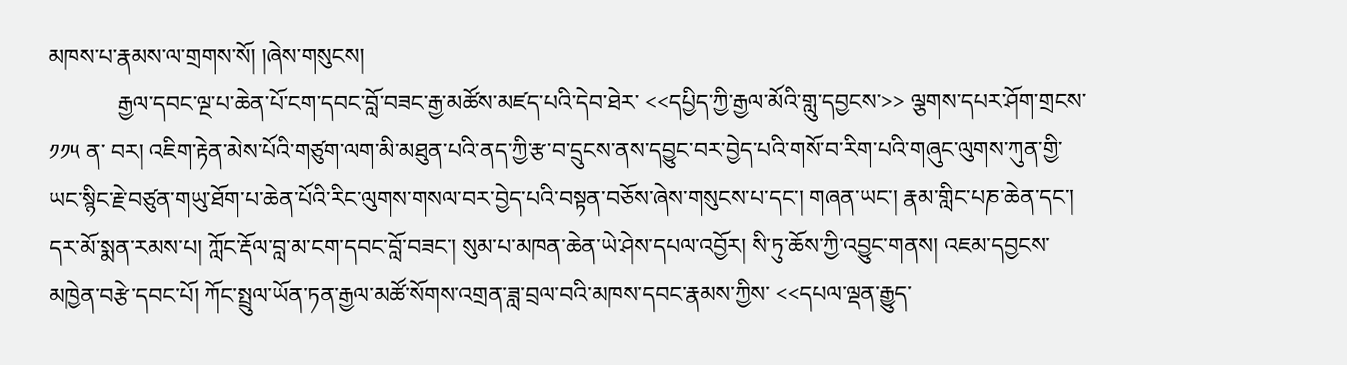མཁས་པ་རྣམས་ལ་གྲགས་སོ། །ཞེས་གསུངས།
            རྒྱལ་དབང་ལྔ་པ་ཆེན་པོ་ངག་དབང་བློ་བཟང་རྒྱ་མཚོས་མཛད་པའི་དེབ་ཐེར་ <<དཔྱིད་ཀྱི་རྒྱལ་མོའི་གླུ་དབྱངས་>> ལྕགས་དཔར་ཤོག་གྲངས་ ༡༡༥ ན་ བར། འཇིག་རྟེན་མེས་པོའི་གཙུག་ལག་མི་མཐུན་པའི་ནད་ཀྱི་རྩ་བ་དྲུངས་ནས་དབྱུང་བར་བྱེད་པའི་གསོ་བ་རིག་པའི་གཞུང་ལུགས་ཀུན་གྱི་ཡང་སྙིང་རྗེ་བཙུན་གཡུ་ཐོག་པ་ཆེན་པོའི་རིང་ལུགས་གསལ་བར་བྱེད་པའི་བསྟན་བཅོས་ཞེས་གསུངས་པ་དང་། གཞན་ཡང་། རྣམ་གླིང་པཎ་ཆེན་དང་། དར་མོ་སྨན་རམས་པ། ཀློང་རྡོལ་བླ་མ་ངག་དབང་བློ་བཟང་། སུམ་པ་མཁན་ཆེན་ཡེ་ཤེས་དཔལ་འབྱོར། སི་ཏུ་ཆོས་ཀྱི་འབྱུང་གནས། འཇམ་དབྱངས་མཁྱེན་བརྩེ་དབང་པོ། ཀོང་སྤྲུལ་ཡོན་ཏན་རྒྱལ་མཚོ་སོགས་འགྲན་ཟླ་བྲལ་བའི་མཁས་དབང་རྣམས་ཀྱིས་ <<དཔལ་ལྡན་རྒྱུད་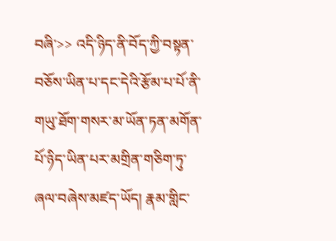བཞི་>> འདི་ཉིད་ནི་བོད་ཀྱི་བསྟན་བཅོས་ཡིན་པ་དང་དེའི་རྩོམ་པ་པོ་ནི་གཡུ་ཐོག་གསར་མ་ཡོན་ཏན་མགོན་པོ་ཉིད་ཡིན་པར་མགྲིན་གཅིག་ཏུ་ཞལ་བཞེས་མཛད་ཡོད། རྣམ་གླིང་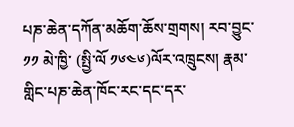པཎ་ཆེན་དཀོན་མཆོག་ཆོས་གྲགས། རབ་བྱུང་ ༡༡ མེ་ཁྱི་ (སྤྱི་ལོ ༡༦༤༦)ལོར་འཁྲུངས། རྣམ་གླིང་པཎ་ཆེན་ཁོང་རང་དང་དར་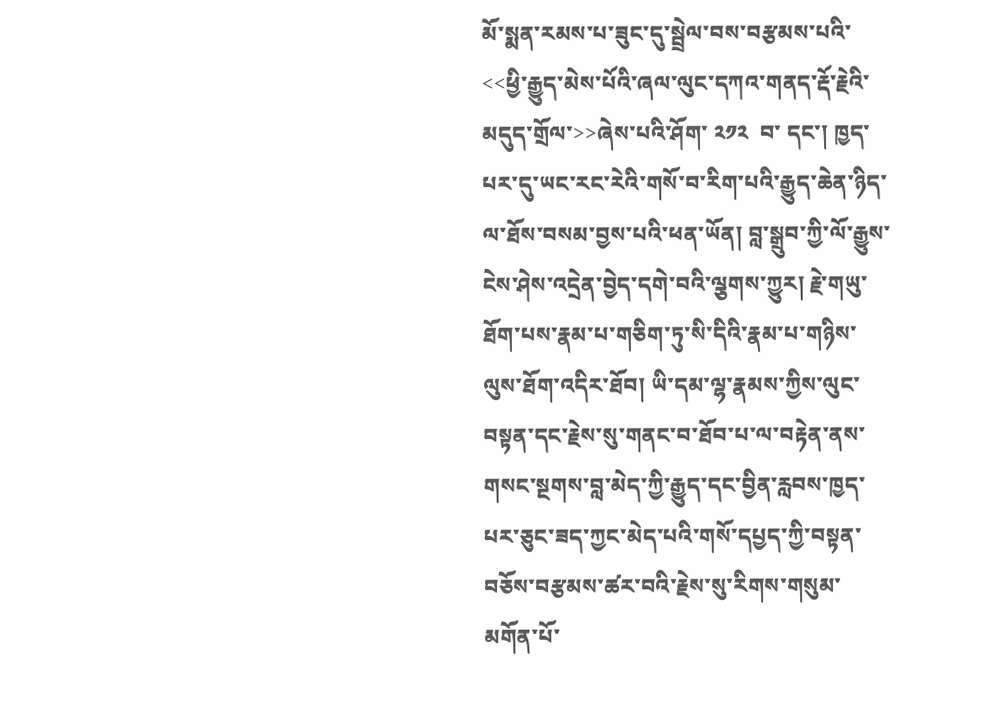མོ་སྨན་རམས་པ་ཟུང་དུ་སྦྲེལ་བས་བརྩམས་པའི་ <<ཕྱི་རྒྱུད་མེས་པོའི་ཞལ་ལུང་དཀའ་གནད་རྡོ་རྗེའི་མདུད་གྲོལ་>>ཞེས་པའི་ཤོག་ ༢༡༢  བ་ དང་། ཁྱད་པར་དུ་ཡང་རང་རེའི་གསོ་བ་རིག་པའི་རྒྱུད་ཆེན་ཉིད་ལ་ཐོས་བསམ་བྱས་པའི་ཕན་ཡོན། བླ་སྒྲུབ་ཀྱི་ལོ་རྒྱུས་ངེས་ཤེས་འདྲེན་བྱེད་དགེ་བའི་ལྕགས་ཀྱུར། རྗེ་གཡུ་ཐོག་པས་རྣམ་པ་གཅིག་ཏུ་སི་དིའི་རྣམ་པ་གཉིས་ལུས་ཐོག་འདིར་ཐོབ། ཡི་དམ་ལྷ་རྣམས་ཀྱིས་ལུང་བསྟན་དང་རྗེས་སུ་གནང་བ་ཐོབ་པ་ལ་བརྟེན་ནས་གསང་སྔགས་བླ་མེད་ཀྱི་རྒྱུད་དང་བྱིན་རླབས་ཁྱད་པར་ཅུང་ཟད་ཀྱང་མེད་པའི་གསོ་དཔྱད་ཀྱི་བསྟན་བཅོས་བརྩམས་ཚར་བའི་རྗེས་སུ་རིགས་གསུམ་མགོན་པོ་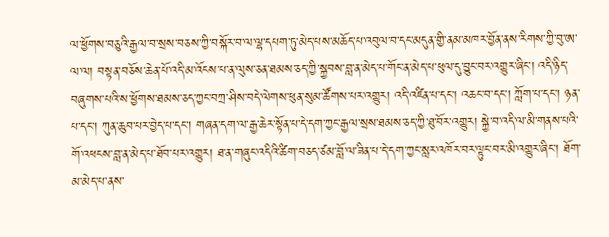ལ་ཕྱོགས་བཅུའི་རྒྱལ་བ་སྲས་བཅས་ཀྱི་བསྐོར་བ་ལ་ལྷ་དཔག་ཏུ་མེད་པས་མཆོད་པ་འབུལ་བ་དང་མདུན་གྱི་ནམ་མཁར་བྱོན་ནས་རིགས་ཀྱི་བུ་ཨ་ལ་ལ། བསྟན་བཅོས་ཆེན་པོ་འདི་མ་འོངས་པ་ན་ལུས་ཅན་ཐམས་ཅད་ཀྱི་སྐྱབས་བླ་ན་མེད་པ་གོང་ན་མེད་པ་ཕུལ་དུ་བྱུང་བར་འགྱུར་ཞིང་། འདི་ཉིད་བཞུགས་པའི་ས་ཕྱོགས་ཐམས་ཅད་ཀྱང་བཀྲ་ཤིས་བདེ་ལེགས་ཕུན་སུམ་ཚོགས་པར་འགྱུར། འདི་འཛིན་པ་དང་། འཆང་བ་དང་། ཀློག་པ་དང་། ཉན་པ་དང་། ཀུན་ཆུབ་པར་བྱེད་པ་དང་། གཞན་དག་ལ་རྒྱ་ཆེར་སྟོན་པ་དེ་དག་ཀྱང་རྒྱལ་སྲས་ཐམས་ཅད་ཀྱི་ཐུ་བོར་འགྱུར། སྐྱེ་བ་འདི་ལ་མི་གནས་པའི་གོ་འཕངས་བླ་ན་མེད་པ་ཐོབ་པར་འགྱུར། ཐ་ན་གཞུང་འདིའི་ཚིག་བཅད་ཙམ་བློ་ལ་ཟིན་པ་དེ་དག་ཀྱང་སླར་འཁོར་བར་ལྟུང་བར་མི་འགྱུར་ཞིང་། ཐོག་མ་མེད་པ་ནས་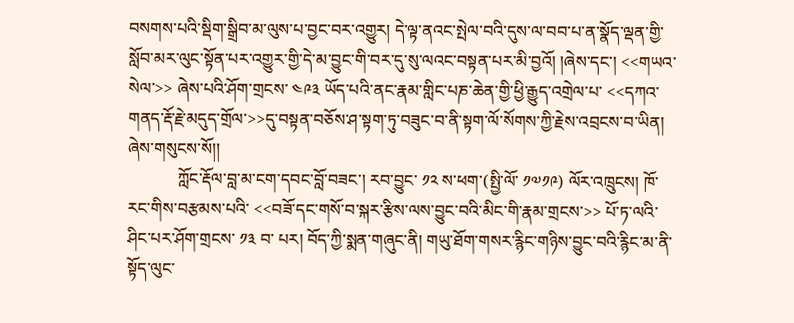བསགས་པའི་སྡིག་སྒྲིབ་མ་ལུས་པ་བྱང་བར་འགྱུར། དེ་ལྟ་ནའང་སྤེལ་བའི་དུས་ལ་བབ་པ་ན་སྣོད་ལྡན་གྱི་སློབ་མར་ལུང་སྟོན་པར་འགྱུར་གྱི་དེ་མ་བྱུང་གི་བར་དུ་སུ་ལའང་བསྟན་པར་མི་བྱའོ། །ཞེས་དང་། <<གཡའ་སེལ་>> ཞེས་པའི་ཤོག་གྲངས་ ༤༩༣ ཡོད་པའི་ནང་རྣམ་གླིང་པཎ་ཆེན་གྱི་ཕྱི་རྒྱུད་འགྲེལ་པ་ <<དཀའ་གནད་རྡོ་རྗེ་མདུད་གྲོལ་>>དུ་བསྟན་བཅོས་ཤ་སྟག་ཏུ་བཟུང་བ་ནི་སྟག་ལོ་སོགས་ཀྱི་རྗེས་འབྲངས་བ་ཡིན། ཞེས་གསུངས་སོ།།
            ཀློང་རྡོལ་བླ་མ་ངག་དབང་བློ་བཟང་། རབ་བྱུང་ ༡༢ ས་ཕག་(སྤྱི་ལོ་ ༡༧༡༩) ལོར་འཁྲུངས། ཁོ་རང་གིས་བརྩམས་པའི་ <<བཟོ་དང་གསོ་བ་སྐར་རྩིས་ལས་བྱུང་བའི་མིང་གི་རྣམ་གྲངས་>> པོ་ཏ་ལའི་ཤིང་པར་ཤོག་གྲངས་ ༡༣ བ་ པར། བོད་ཀྱི་སྨན་གཞུང་ནི། གཡུ་ཐོག་གསར་རྙིང་གཉིས་བྱུང་བའི་རྙིང་མ་ནི་སྟོད་ལུང་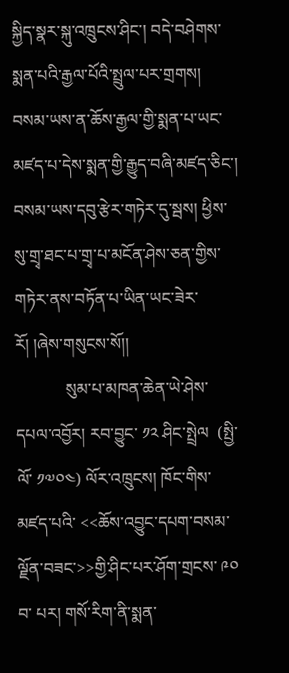སྐྱིད་སྣར་སྐུ་འཁྲུངས་ཤིང་། བདེ་བཤེགས་སྨན་པའི་རྒྱལ་པོའི་སྤྲུལ་པར་གྲགས། བསམ་ཡས་ན་ཆོས་རྒྱལ་གྱི་སྨན་པ་ཡང་མཛད་པ་དེས་སྨན་གྱི་རྒྱུད་བཞི་མཛད་ཅིང་། བསམ་ཡས་དབུ་རྩེར་གཏེར་དུ་སྦས། ཕྱིས་སུ་གྲྭ་ཐང་པ་གྲྭ་པ་མངོན་ཤེས་ཅན་གྱིས་གཏེར་ནས་བཏོན་པ་ཡིན་ཡང་ཟེར་རོ། །ཞེས་གསུངས་སོ།།
            སུམ་པ་མཁན་ཆེན་ཡེ་ཤེས་དཔལ་འབྱོར། རབ་བྱུང་ ༡༢ ཤིང་སྤྲེལ  (སྤྱི་ལོ་ ༡༧༠༤) ལོར་འཁྲུངས། ཁོང་གིས་མཛད་པའི་ <<ཆོས་འབྱུང་དཔག་བསམ་ལྗོན་བཟང་>>གྱི་ཤིང་པར་ཤོག་གྲངས་ ༩༠ བ་ པར། གསོ་རིག་ནི་སྨན་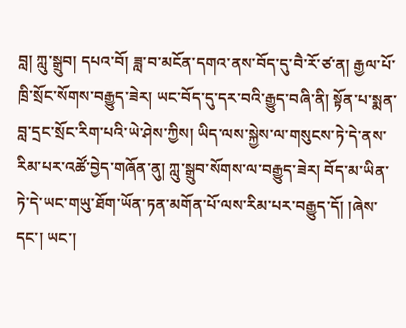བླ། ཀླུ་སྒྲུབ། དཔའ་བོ། ཟླ་བ་མངོན་དགའ་ནས་བོད་དུ་བཻ་རོ་ཙ་ན། རྒྱལ་པོ་ཁྲི་སྲོང་སོགས་བརྒྱུད་ཟེར། ཡང་བོད་དུ་དར་བའི་རྒྱུད་བཞི་ནི། སྟོན་པ་སྨན་བླ་དྲང་སྲོང་རིག་པའི་ཡེ་ཤེས་ཀྱིས། ཡིད་ལས་སྐྱེས་ལ་གསུངས་ཏེ་དེ་ནས་རིམ་པར་འཚོ་བྱེད་གཞོན་ནུ། ཀླུ་སྒྲུབ་སོགས་ལ་བརྒྱུད་ཟེར། བོད་མ་ཡིན་ཏེ་དེ་ཡང་གཡུ་ཐོག་ཡོན་ཏན་མགོན་པོ་ལས་རིམ་པར་བརྒྱུད་དོ། །ཞེས་དང་། ཡང་།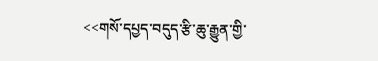<<གསོ་དཔྱད་བདུད་རྩི་ཆུ་རྒྱུན་གྱི་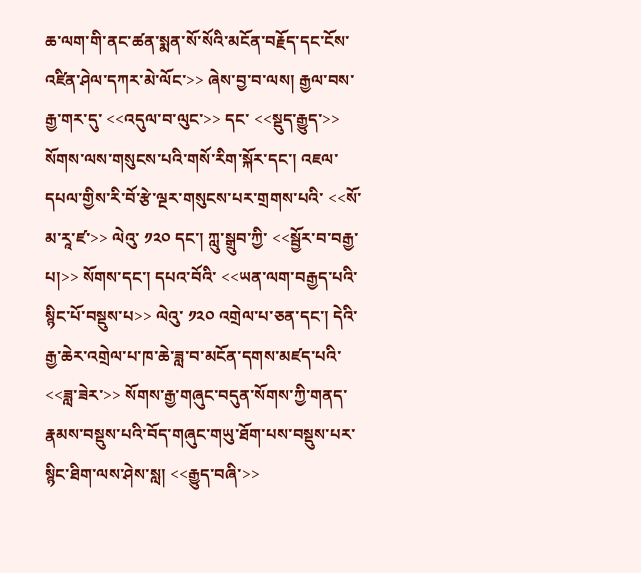ཆ་ལག་གི་ནང་ཚན་སྨན་སོ་སོའི་མངོན་བརྗོད་དང་ངོས་འཛིན་ཤེལ་དཀར་མེ་ལོང་>> ཞེས་བྱ་བ་ལས། རྒྱལ་བས་རྒྱ་གར་དུ་ <<འདུལ་བ་ལུང་>> དང་ <<སྡུད་རྒྱུད་>> སོགས་ལས་གསུངས་པའི་གསོ་རིག་སྐོར་དང་། འཇལ་དཔལ་གྱིས་རི་བོ་རྩེ་ལྔར་གསུངས་པར་གྲགས་པའི་ <<སོ་མ་རཱ་ཛ་>> ལེའུ་ ༡༢༠ དང་། ཀླུ་སྒྲུབ་ཀྱི་ <<སྦྱོར་བ་བརྒྱ་པ།>> སོགས་དང་། དཔའ་བོའི་ <<ཡན་ལག་བརྒྱད་པའི་སྙིང་པོ་བསྡུས་པ>> ལེའུ་ ༡༢༠ འགྲེལ་པ་ཅན་དང་། དེའི་རྒྱ་ཆེར་འགྲེལ་པ་ཁ་ཆེ་ཟླ་བ་མངོན་དགས་མཛད་པའི་ <<ཟླ་ཟེར་>> སོགས་རྒྱ་གཞུང་བདུན་སོགས་ཀྱི་གནད་རྣམས་བསྡུས་པའི་བོད་གཞུང་གཡུ་ཐོག་པས་བསྡུས་པར་སྙིང་ཐིག་ལས་ཤེས་སླ། <<རྒྱུད་བཞི་>>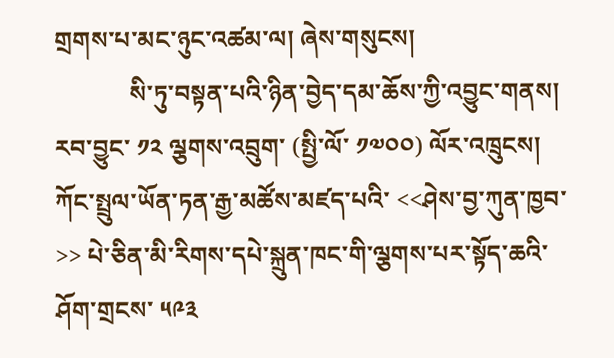གྲགས་པ་མང་ཉུང་འཚམ་ལ། ཞེས་གསུངས།
            སི་ཏུ་བསྟན་པའི་ཉིན་བྱེད་དམ་ཆོས་ཀྱི་འབྱུང་གནས། རབ་བྱུང་ ༡༢ ལྕགས་འབྲུག་ (སྤྱི་ལོ་ ༡༧༠༠) ལོར་འཁྲུངས། ཀོང་སྤྲུལ་ཡོན་ཏན་རྒྱ་མཚོས་མཛད་པའི་ <<ཤེས་བྱ་ཀུན་ཁྱབ་>> པེ་ཅིན་མི་རིགས་དཔེ་སྐྲུན་ཁང་གི་ལྕགས་པར་སྟོད་ཆའི་ཤོག་གྲངས་ ༥༩༣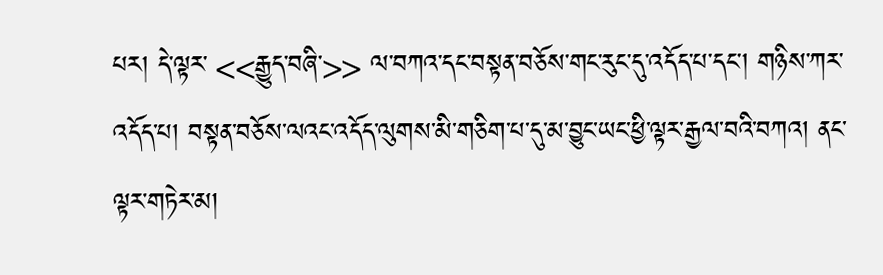པར། དེ་ལྟར་ <<རྒྱུད་བཞི་>> ལ་བཀའ་དང་བསྟན་བཅོས་གང་རུང་དུ་འདོད་པ་དང་། གཉིས་ཀར་འདོད་པ། བསྟན་བཅོས་ལའང་འདོད་ལུགས་མི་གཅིག་པ་དུ་མ་བྱུང་ཡང་ཕྱི་ལྟར་རྒྱལ་བའི་བཀའ། ནང་ལྟར་གཏེར་མ།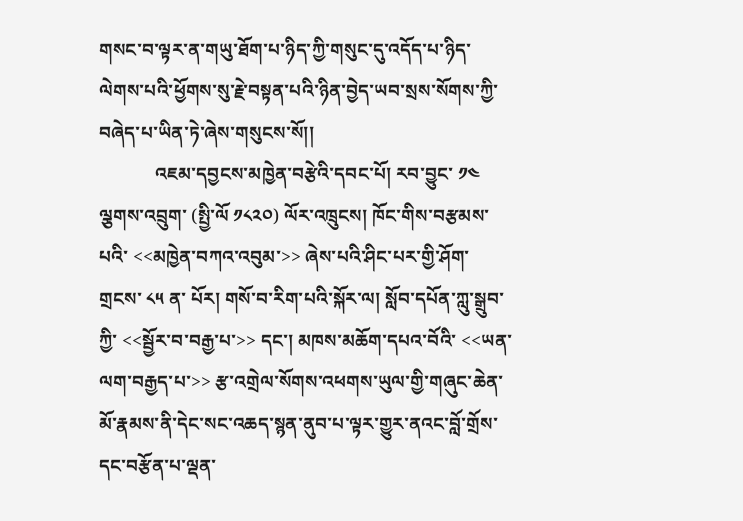གསང་བ་ལྟར་ན་གཡུ་ཐོག་པ་ཉིད་ཀྱི་གསུང་དུ་འདོད་པ་ཉིད་ལེགས་པའི་ཕྱོགས་སུ་རྗེ་བསྟན་པའི་ཉིན་བྱེད་ཡབ་སྲས་སོགས་ཀྱི་བཞེད་པ་ཡིན་ཏེ་ཞེས་གསུངས་སོ།།
            འཇམ་དབྱངས་མཁྱེན་བརྩེའི་དབང་པོ། རབ་བྱུང་ ༡༤ ལྕགས་འབྲུག་ (སྤྱི་ལོ ༡༨༢༠) ལོར་འཁྲུངས། ཁོང་གིས་བརྩམས་པའི་ <<མཁྱེན་བཀའ་འབུམ་>> ཞེས་པའི་ཤིང་པར་གྱི་ཤོག་གྲངས་ ༨༥ ན་ པོར། གསོ་བ་རིག་པའི་སྐོར་ལ། སློབ་དཔོན་ཀླུ་སྒྲུབ་ཀྱི་ <<སྦྱོར་བ་བརྒྱ་པ་>> དང་། མཁས་མཆོག་དཔའ་བོའི་ <<ཡན་ལག་བརྒྱད་པ་>> རྩ་འགྲེལ་སོགས་འཕགས་ཡུལ་གྱི་གཞུང་ཆེན་མོ་རྣམས་ནི་དེང་སང་འཆད་སྙན་ནུབ་པ་ལྟར་གྱུར་ནའང་བློ་གྲོས་དང་བརྩོན་པ་ལྡན་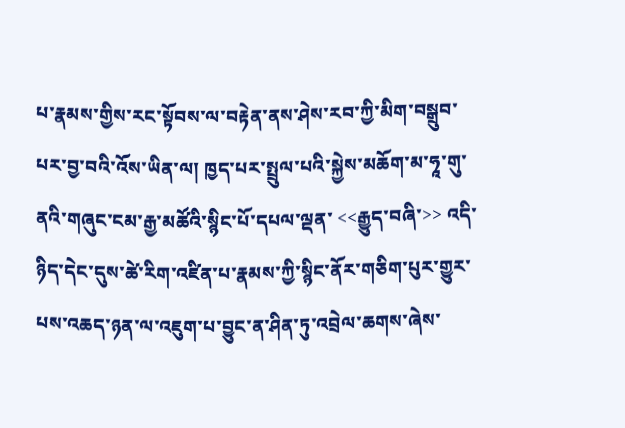པ་རྣམས་གྱིས་རང་སྟོབས་ལ་བརྟེན་ནས་ཤེས་རབ་ཀྱི་མིག་བསྒྲུབ་པར་བྱ་བའི་འོས་ཡིན་ལ། ཁྱད་པར་སྤྲུལ་པའི་སྐྱེས་མཆོག་མ་ཧཱ་གུ་ནའི་གཞུང་ངམ་རྒྱ་མཚོའི་སྙིང་པོ་དཔལ་ལྡན་ <<རྒྱུད་བཞི་>> འདི་ཉིད་དེང་དུས་ཚེ་རིག་འཛིན་པ་རྣམས་ཀྱི་སྙིང་ནོར་གཅིག་པུར་གྱུར་པས་འཆད་ཉན་ལ་འཇུག་པ་བྱུང་ན་ཤིན་ཏུ་འབྲེལ་ཆགས་ཞེས་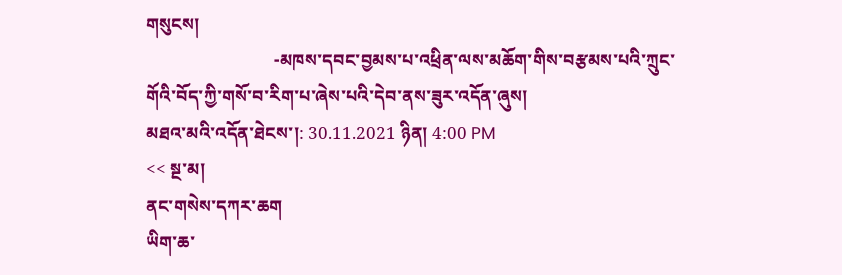གསུངས།
                             -མཁས་དབང་བྱམས་པ་འཕྲིན་ལས་མཆོག་གིས་བརྩམས་པའི་ཀྲུང་གོའི་བོད་ཀྱི་གསོ་བ་རིག་པ་ཞེས་པའི་དེབ་ནས་ཟུར་འདོན་ཞུས།
མཐའ་མའི་འདོན་ཐེངས་།: 30.11.2021 ཉིན། 4:00 PM
<< སྔ་མ།
ནང་གསེས་དཀར་ཆག
ཡིག་ཆ་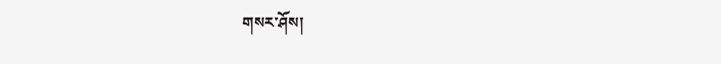གསར་ཤོས།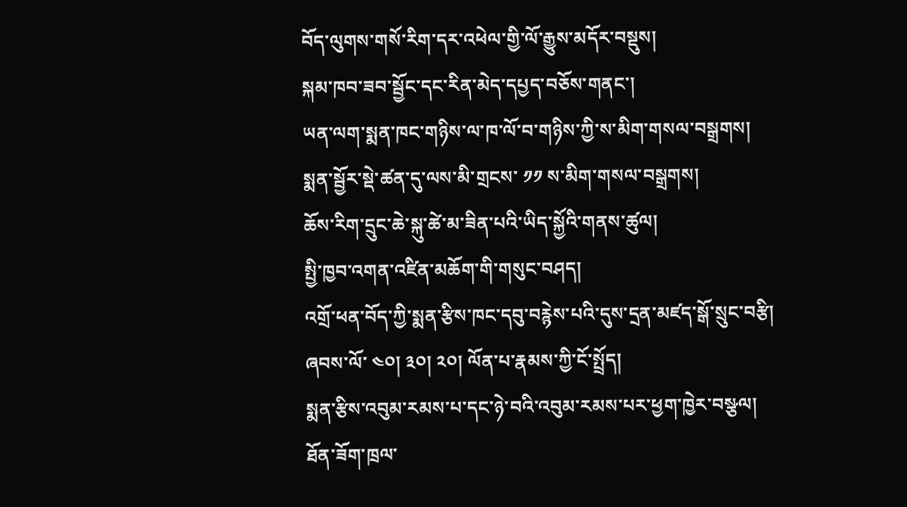བོད་ལུགས་གསོ་རིག་དར་འཕེལ་གྱི་ལོ་རྒྱུས་མདོར་བསྡུས།
སྐམ་ཁབ་ཟབ་སྦྱོང་དང་རིན་མེད་དཔྱད་བཅོས་གནང་།
ཡན་ལག་སྨན་ཁང་གཉིས་ལ་ཁ་ལོ་བ་གཉིས་ཀྱི་ས་མིག་གསལ་བསྒྲགས།
སྨན་སྦྱོར་སྡེ་ཚན་དུ་ལས་མི་གྲངས་ ༡༡ ས་མིག་གསལ་བསྒྲགས།
ཆོས་རིག་དྲུང་ཆེ་སྐུ་ཚེ་མ་ཟིན་པའི་ཡིད་སྐྱོའི་གནས་ཚུལ།
སྤྱི་ཁྱབ་འགན་འཛིན་མཆོག་གི་གསུང་བཤད།
འགྲོ་ཕན་བོད་ཀྱི་སྨན་རྩིས་ཁང་དབུ་བརྙེས་པའི་དུས་དྲན་མཛད་སྒོ་སྲུང་བརྩི།
ཞབས་ལོ་ ༤༠། ༣༠། ༢༠། ལོན་པ་རྣམས་ཀྱི་ངོ་སྤྲོད།
སྨན་རྩིས་འབུམ་རམས་པ་དང་ཉེ་བའི་འབུམ་རམས་པར་ཕྱག་ཁྱེར་བསྩལ།
ཐོན་ཟོག་ཁྲལ་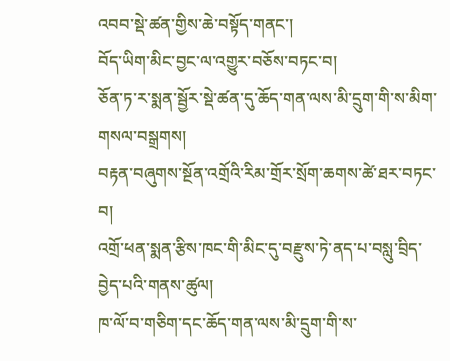འབབ་སྡེ་ཚན་གྱིས་ཆེ་བསྟོད་གནང་།
བོད་ཡིག་མིང་བྱང་ལ་འགྱུར་བཅོས་བཏང་བ།
ཅོན་ཏ་ར་སྨན་སྦྱོར་སྡེ་ཚན་དུ་ཆོད་གན་ལས་མི་དྲུག་གི་ས་མིག་གསལ་བསྒྲགས།
བརྟན་བཞུགས་སྔོན་འགྲོའི་རིམ་གྲོར་སྲོག་ཆགས་ཚེ་ཐར་བཏང་བ།
འགྲོ་ཕན་སྨན་རྩིས་ཁང་གི་མིང་དུ་བརྫུས་ཏེ་ནད་པ་བསླུ་བྲིད་བྱེད་པའི་གནས་ཚུལ།
ཁ་ལོ་བ་གཅིག་དང་ཆོད་གན་ལས་མི་དྲུག་གི་ས་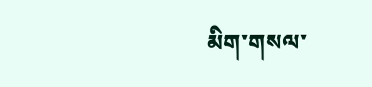མིག་གསལ་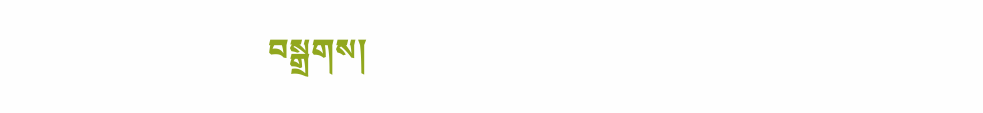བསྒྲགས།